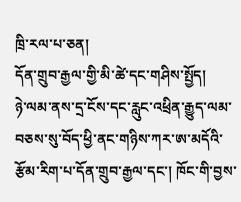ཁྲི་རལ་པ་ཅན།
དོན་གྲུབ་རྒྱལ་གྱི་མི་ཚེ་དང་གཤིས་སྤྱོད།
ཉེ་ལམ་ནས་དྲ་ངོས་དང་རླུང་འཕྲིན་རྒྱུད་ལམ་བཅས་སུ་བོད་ཕྱི་ནང་གཉིས་ཀར་ཨ་མདོའི་རྩོམ་རིག་པ་དོན་གྲུབ་རྒྱལ་དང་། ཁོང་གི་བྱས་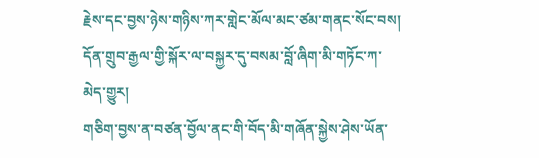རྗེས་དང་བྱས་ཉེས་གཉིས་ཀར་གླེང་མོལ་མང་ཙམ་གནང་སོང་བས། དོན་གྲུབ་རྒྱལ་གྱི་སྐོར་ལ་བསྐྱར་དུ་བསམ་བློ་ཞིག་མི་གཏོང་ཀ་མེད་གྱུར།
གཅིག་བྱས་ན་བཙན་བྱོལ་ནང་གི་བོད་མི་གཞོན་སྐྱེས་ཤེས་ཡོན་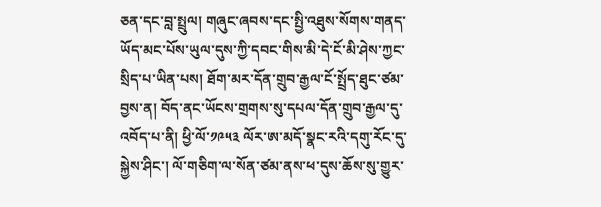ཅན་དང་བླ་སྤྲུལ། གཞུང་ཞབས་དང་སྤྱི་འཐུས་སོགས་གནད་ཡོད་མང་པོས་ཡུལ་དུས་ཀྱི་དབང་གིས་མི་དེ་ངོ་མི་ཤེས་ཀྱང་སྲིད་པ་ཡིན་པས། ཐོག་མར་དོན་གྲུབ་རྒྱལ་ངོ་སྤྲོད་ཐུང་ཙམ་བྱས་ན། བོད་ནང་ཡོངས་གྲགས་སུ་དཔལ་དོན་གྲུབ་རྒྱལ་དུ་འབོད་པ་ནི། ཕྱི་ལོ་༡༩༥༣ ལོར་ཨ་མདོ་སྣང་རའི་དགུ་རོང་དུ་སྐྱེས་ཤིང་། ལོ་གཅིག་ལ་སོན་ཙམ་ནས་ཕ་དུས་ཆོས་སུ་གྱུར་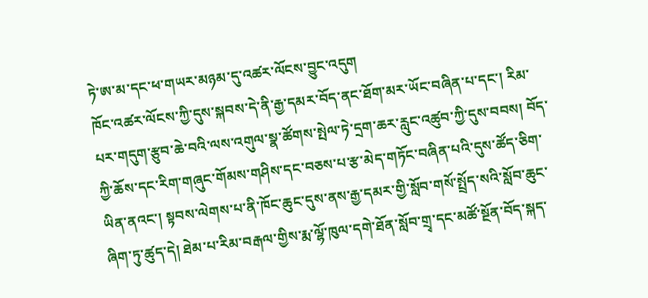ཏེ་ཨ་མ་དང་ཕ་གཡར་མཉམ་དུ་འཚར་ལོངས་བྱུང་འདུག
ཁོང་འཚར་ལོངས་ཀྱི་དུས་སྐབས་དེ་ནི་རྒྱ་དམར་བོད་ནང་ཐོག་མར་ཡོང་བཞིན་པ་དང་། རིམ་པར་གདུག་རྩུབ་ཆེ་བའི་ལས་འགུལ་སྣ་ཚོགས་སྤེལ་ཏེ་དྲག་ཆར་རླུང་འཚུབ་ཀྱི་དུས་བབས། བོད་ཀྱི་ཆོས་དང་རིག་གཞུང་གོམས་གཤིས་དང་བཅས་པ་རྩ་མེད་གཏོང་བཞིན་པའི་དུས་ཚོད་ཅིག་ཡིན་ནའང་། སྟབས་ལེགས་པ་ནི་ཁོང་ཆུང་དུས་ནས་རྒྱ་དམར་གྱི་སློབ་གསོ་སྤྲོད་སའི་སློབ་ཆུང་ཞིག་ཏུ་ཚུད་དེ། ཐེམ་པ་རིམ་བརྒལ་གྱིས་རྨ་ལྷོ་ཁུལ་དགེ་ཐོན་སློབ་གྲྭ་དང་མཚོ་སྔོན་བོད་སྐད་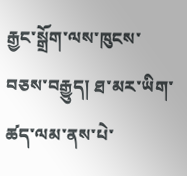རྒྱང་སྒྲོག་ལས་ཁུངས་བཅས་བརྒྱུད། ཐ་མར་ཡིག་ཚད་ལམ་ནས་པེ་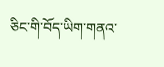ཅིང་གི་བོད་ཡིག་གནའ་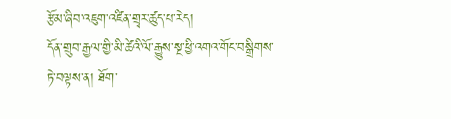རྩོམ་ཞིབ་འཇུག་འཛིན་གྲྭར་ཚུད་པ་རེད།
དོན་གྲུབ་རྒྱལ་གྱི་མི་ཚེའི་ལོ་རྒྱུས་སྔ་ཕྱི་འགའ་གོང་བསྒྲིགས་ཏེ་བལྟས་ན། ཐོག་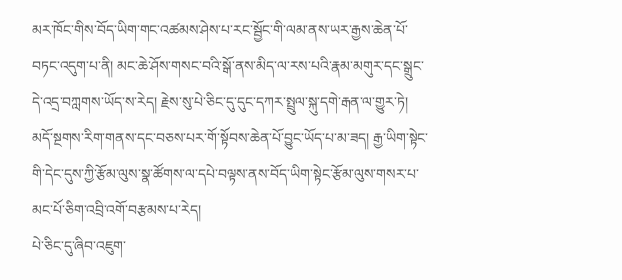མར་ཁོང་གིས་བོད་ཡིག་གང་འཚམས་ཤེས་པ་རང་སྦྱོང་གི་ལམ་ནས་ཡར་རྒྱས་ཆེན་པོ་བཏང་འདུག་པ་ནི། མང་ཆེ་ཤོས་གསང་བའི་སྒོ་ནས་མིད་ལ་རས་པའི་རྣམ་མགུར་དང་སྒྲུང་དེ་འདྲ་བཀླགས་ཡོད་ས་རེད། རྗེས་སུ་པེ་ཅིང་དུ་དུང་དཀར་སྤྲུལ་སྐུ་དགེ་རྒན་ལ་གྱུར་ཏེ། མདོ་སྔགས་རིག་གནས་དང་བཅས་པར་གོ་སྟོབས་ཆེན་པོ་བྱུང་ཡོད་པ་མ་ཟད། རྒྱ་ཡིག་སྟེང་གི་དེང་དུས་ཀྱི་རྩོམ་ལུས་སྣ་ཚོགས་ལ་དཔེ་བལྟས་ནས་བོད་ཡིག་སྟེང་རྩོམ་ལུས་གསར་པ་མང་པོ་ཅིག་འབྲི་འགོ་བརྩམས་པ་རེད།
པེ་ཅིང་དུ་ཞིབ་འཇུག་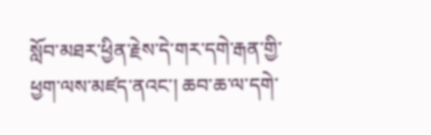སློབ་མཐར་ཕྱིན་རྗེས་དེ་གར་དགེ་རྒན་གྱི་ཕྱག་ལས་མཛད་ནའང་། ཆབ་ཆ་ལ་དགེ་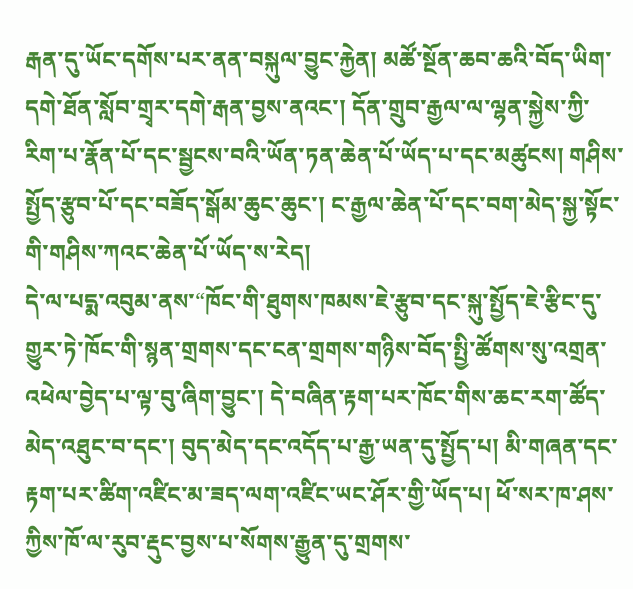རྒན་དུ་ཡོང་དགོས་པར་ནན་བསྐུལ་བྱུང་རྐྱེན། མཚོ་སྔོན་ཆབ་ཆའི་བོད་ཡིག་དགེ་ཐོན་སློབ་གྲྭར་དགེ་རྒན་བྱས་ནའང་། དོན་གྲུབ་རྒྱལ་ལ་ལྷན་སྐྱེས་ཀྱི་རིག་པ་རྣོན་པོ་དང་སྦྱངས་བའི་ཡོན་ཏན་ཆེན་པོ་ཡོད་པ་དང་མཚུངས། གཤིས་སྤྱོད་རྩུབ་པོ་དང་བཟོད་སྒོམ་ཆུང་ཆུང་། ང་རྒྱལ་ཆེན་པོ་དང་བག་མེད་སྐྱ་སྟོང་གི་གཤིས་ཀའང་ཆེན་པོ་ཡོད་ས་རེད།
དེ་ལ་པདྨ་འབུམ་ནས་“ཁོང་གི་ཐུགས་ཁམས་ཇེ་རྩུབ་དང་སྐུ་སྤྱོད་ཇེ་རྩིང་དུ་གྱུར་ཏེ་ཁོང་གི་སྙན་གྲགས་དང་ངན་གྲགས་གཉིས་བོད་སྤྱི་ཚོགས་སུ་འགྲན་འཕེལ་བྱེད་པ་ལྟ་བུ་ཞིག་བྱུང་། དེ་བཞིན་རྟག་པར་ཁོང་གིས་ཆང་རག་ཚོད་མེད་འཐུང་བ་དང་། བུད་མེད་དང་འདོད་པ་རྒྱ་ཡན་དུ་སྤྱོད་པ། མི་གཞན་དང་རྟག་པར་ཚིག་འཛིང་མ་ཟད་ལག་འཛིང་ཡང་ཤོར་གྱི་ཡོད་པ། ཕོ་སར་ཁ་ཤས་ཀྱིས་ཁོ་ལ་རུབ་རྡུང་བྱས་པ་སོགས་རྒྱུན་དུ་གྲགས་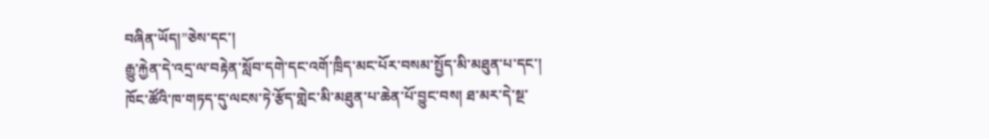བཞིན་ཡོད།”ཅེས་དང་།
རྒྱུ་རྐྱེན་དེ་འདྲ་ལ་བརྟེན་སློབ་དགེ་དང་འགོ་ཁྲིད་མང་པོར་བསམ་སྤྱོད་མི་མཐུན་པ་དང་། ཁོང་ཚོའི་ཁ་གཏད་དུ་ལངས་ཏེ་རྩོད་གླེང་མི་མཐུན་པ་ཆེན་པོ་བྱུང་བས། ཐ་མར་དེ་སྔ་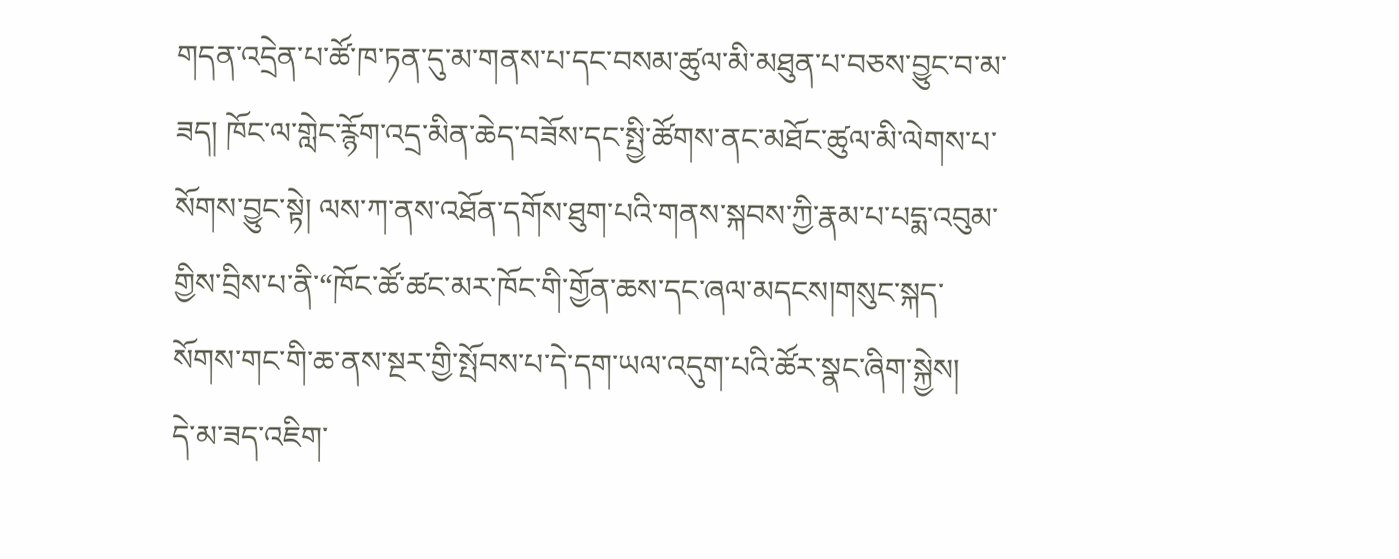གདན་འདྲེན་པ་ཚོ་ཁ་ཏན་དུ་མ་གནས་པ་དང་བསམ་ཚུལ་མི་མཐུན་པ་བཅས་བྱུང་བ་མ་ཟད། ཁོང་ལ་གླེང་རྙོག་འདྲ་མིན་ཆེད་བཟོས་དང་སྤྱི་ཚོགས་ནང་མཐོང་ཚུལ་མི་ལེགས་པ་སོགས་བྱུང་སྟེ། ལས་ཀ་ནས་འཐོན་དགོས་ཐུག་པའི་གནས་སྐབས་ཀྱི་རྣམ་པ་པདྨ་འབུམ་གྱིས་བྲིས་པ་ནི་“ཁོང་ཚོ་ཚང་མར་ཁོང་གི་གྱོན་ཆས་དང་ཞལ་མདངས།གསུང་སྐད་སོགས་གང་གི་ཆ་ནས་སྔར་གྱི་སྤོབས་པ་དེ་དག་ཡལ་འདུག་པའི་ཚོར་སྣང་ཞིག་སྐྱེས།
དེ་མ་ཟད་འཇིག་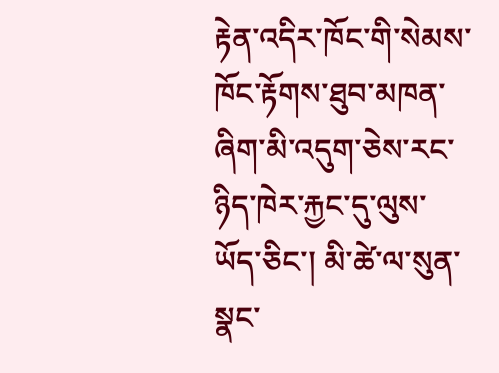རྟེན་འདིར་ཁོང་གི་སེམས་ཁོང་རྟོགས་ཐུབ་མཁན་ཞིག་མི་འདུག་ཅེས་རང་ཉིད་ཁེར་རྐྱང་དུ་ལུས་ཡོད་ཅིང་། མི་ཚེ་ལ་སུན་སྣང་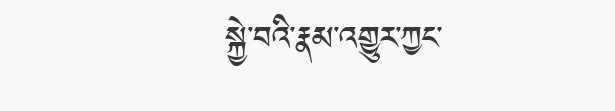སྐྱེ་བའི་རྣམ་འགྱུར་ཀྱང་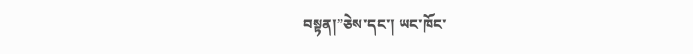བསྟན།”ཅེས་དང་། ཡང་ཁོང་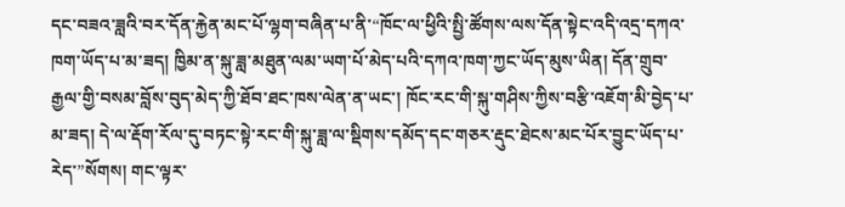དང་བཟའ་ཟླའི་བར་དོན་རྐྱེན་མང་པོ་ལྷག་བཞིན་པ་ནི་“ཁོང་ལ་ཕྱིའི་སྤྱི་ཚོགས་ལས་དོན་སྟེང་འདི་འདྲ་དཀའ་ཁག་ཡོད་པ་མ་ཟད། ཁྱིམ་ན་སྐུ་ཟླ་མཐུན་ལམ་ཡག་པོ་མེད་པའི་དཀའ་ཁག་ཀྱང་ཡོད་མུས་ཡིན། དོན་གྲུབ་རྒྱལ་གྱི་བསམ་བློས་བུད་མེད་ཀྱི་ཐོབ་ཐང་ཁས་ལེན་ན་ཡང་། ཁོང་རང་གི་སྐུ་གཤིས་ཀྱིས་བརྩི་འཇོག་མི་བྱེད་པ་མ་ཟད། དེ་ལ་རྡོག་རོལ་དུ་བཏང་སྟེ་རང་གི་སྐུ་ཟླ་ལ་སྡིགས་དམོད་དང་གཅར་རྡུང་ཐེངས་མང་པོར་བྱུང་ཡོད་པ་རེད་”སོགས། གང་ལྟར་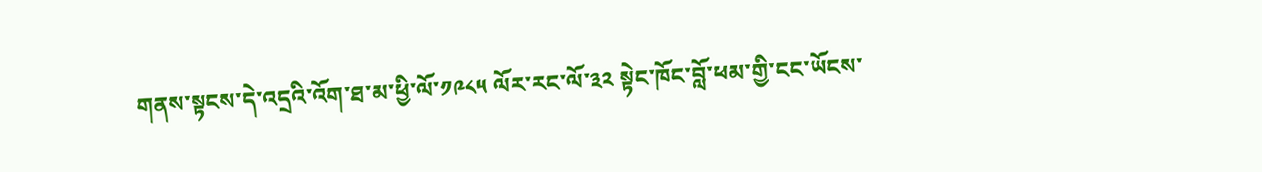གནས་སྟངས་དེ་འདྲའི་འོག་ཐ་མ་ཕྱི་ལོ་༡༩༨༥ ལོར་རང་ལོ་༣༢ སྟེང་ཁོང་བློ་ཕམ་གྱི་ངང་ཡོངས་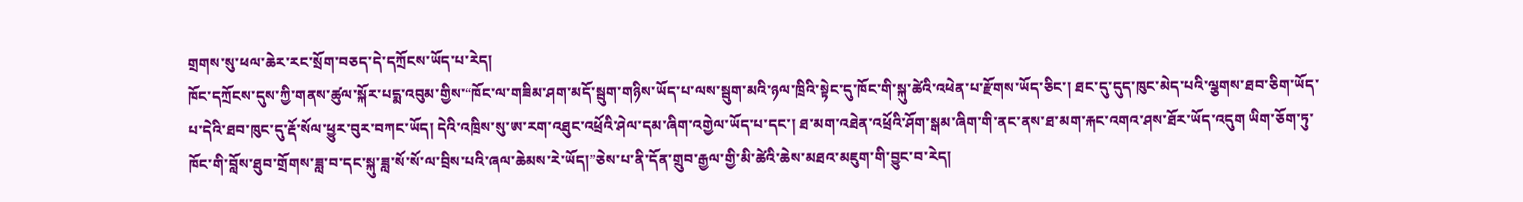གྲགས་སུ་ཕལ་ཆེར་རང་སྲོག་བཅད་དེ་དཀྲོངས་ཡོད་པ་རེད།
ཁོང་དཀྲོངས་དུས་ཀྱི་གནས་ཚུལ་སྐོར་པདྨ་འབུམ་གྱིས་“ཁོང་ལ་གཟིམ་ཤག་མདོ་སྦུག་གཉིས་ཡོད་པ་ལས་སྦུག་མའི་ཉལ་ཁྲིའི་སྟེང་དུ་ཁོང་གི་སྐུ་ཚེའི་འཕེན་པ་རྫོགས་ཡོད་ཅིང་། ཐང་དུ་དུད་ཁུང་མེད་པའི་ལྕགས་ཐབ་ཅིག་ཡོད་པ་དེའི་ཐབ་ཁུང་དུ་རྡོ་སོལ་ཕྱུར་བུར་བཀང་ཡོད། དེའི་འཁྲིས་སུ་ཨ་རག་འཐུང་འཕྲོའི་ཤེལ་དམ་ཞིག་འགྱེལ་ཡོད་པ་དང་། ཐ་མག་འཐེན་འཕྲོའི་ཤོག་སྒམ་ཞིག་གི་ནང་ནས་ཐ་མག་རྐང་འགའ་ཤས་ཐོར་ཡོད་འདུག ཡིག་ཅོག་ཏུ་ཁོང་གི་བློས་ཐུབ་གྲོགས་ཟླ་བ་དང་སྐུ་ཟླ་སོ་སོ་ལ་བྲིས་པའི་ཞལ་ཆེམས་རེ་ཡོད།”ཅེས་པ་ནི་དོན་གྲུབ་རྒྱལ་གྱི་མི་ཚེའི་ཆེས་མཐའ་མཇུག་གི་བྱུང་བ་རེད།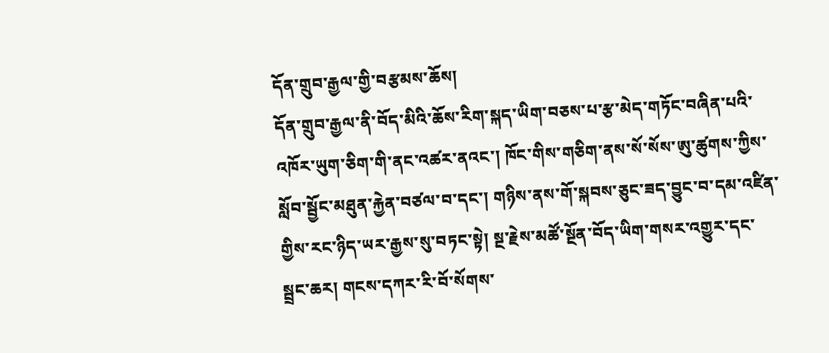དོན་གྲུབ་རྒྱལ་གྱི་བརྩམས་ཆོས།
དོན་གྲུབ་རྒྱལ་ནི་བོད་མིའི་ཆོས་རིག་སྐད་ཡིག་བཅས་པ་རྩ་མེད་གཏོང་བཞིན་པའི་འཁོར་ཡུག་ཅིག་གི་ནང་འཚར་ནའང་། ཁོང་གིས་གཅིག་ནས་སོ་སོས་ཨུ་ཚུགས་ཀྱིས་སློབ་སྦྱོང་མཐུན་རྐྱེན་བཙལ་བ་དང་། གཉིས་ནས་གོ་སྐབས་ཅུང་ཟད་བྱུང་བ་དམ་འཛིན་གྱིས་རང་ཉིད་ཡར་རྒྱས་སུ་བཏང་སྟེ། སྔ་རྗེས་མཚོ་སྔོན་བོད་ཡིག་གསར་འགྱུར་དང་སྦྲང་ཆར། གངས་དཀར་རི་བོ་སོགས་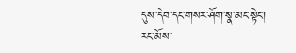དུས་དེབ་དང་གསར་ཤོག་སྣ་མང་སྟེང་། རང་མོས་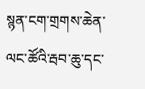སྙན་ངག་གྲགས་ཆེན་ལང་ཚོའི་རྦབ་ཆུ་དང་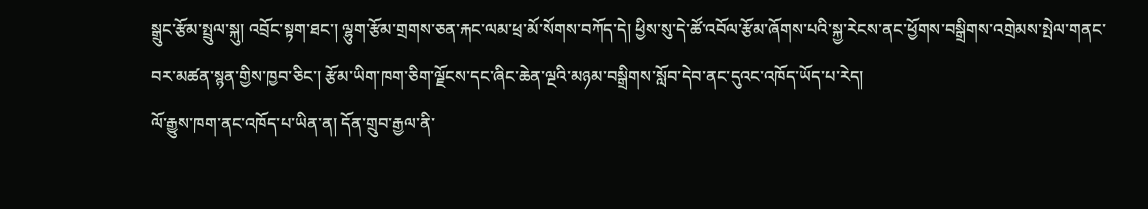སྒྲུང་རྩོམ་སྤྲུལ་སྐུ། འབྲོང་སྟག་ཐང་། ལྷུག་རྩོམ་གྲགས་ཅན་རྐང་ལམ་ཕྲ་མོ་སོགས་བཀོད་དེ། ཕྱིས་སུ་དེ་ཚོ་འབོལ་རྩོམ་ཞོགས་པའི་སྐྱ་རེངས་ནང་ཕྱོགས་བསྒྲིགས་འགྲེམས་སྤེལ་གནང་བར་མཚན་སྙན་གྱིས་ཁྱབ་ཅིང་། རྩོམ་ཡིག་ཁག་ཅིག་ལྗོངས་དང་ཞིང་ཆེན་ལྔའི་མཉམ་བསྒྲིགས་སློབ་དེབ་ནང་དུའང་འཁོད་ཡོད་པ་རེད།
ལོ་རྒྱུས་ཁག་ནང་འཁོད་པ་ཡིན་ན། དོན་གྲུབ་རྒྱལ་ནི་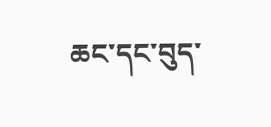ཆང་དང་བུད་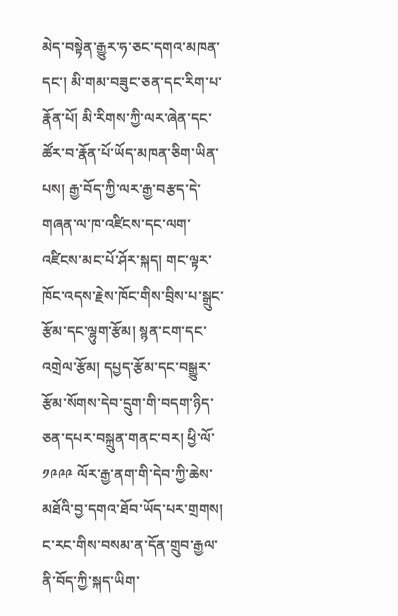མེད་བསྟེན་རྒྱུར་ཧ་ཅང་དགའ་མཁན་དང་། མི་གམ་བཟུང་ཅན་དང་རིག་པ་རྣོན་པོ། མི་རིགས་ཀྱི་ལར་ཞེན་དང་ཚོར་བ་རྣོན་པོ་ཡོད་མཁན་ཅིག་ཡིན་པས། རྒྱ་བོད་ཀྱི་ལར་རྒྱ་བརྩད་དེ་གཞན་ལ་ཁ་འཛིངས་དང་ལག་འཛིངས་མང་པོ་ཤོར་སྐད། གང་ལྟར་ཁོང་འདས་རྗེས་ཁོང་གིས་བྲིས་པ་སྒྲུང་རྩོམ་དང་ལྷུག་རྩོམ། སྙན་ངག་དང་འགྲེལ་རྩོམ། དཔྱད་རྩོམ་དང་བསྒྱུར་རྩོམ་སོགས་དེབ་དྲུག་གི་བདག་ཉིད་ཅན་དཔར་བསྐྲུན་གནང་བར། ཕྱི་ལོ་༡༩༩༩ ལོར་རྒྱ་ནག་གི་དེབ་ཀྱི་ཆེས་མཐོའི་བྱ་དགའ་ཐོབ་ཡོད་པར་གྲགས།
ང་རང་གིས་བསམ་ན་དོན་གྲུབ་རྒྱལ་ནི་བོད་ཀྱི་སྐད་ཡིག་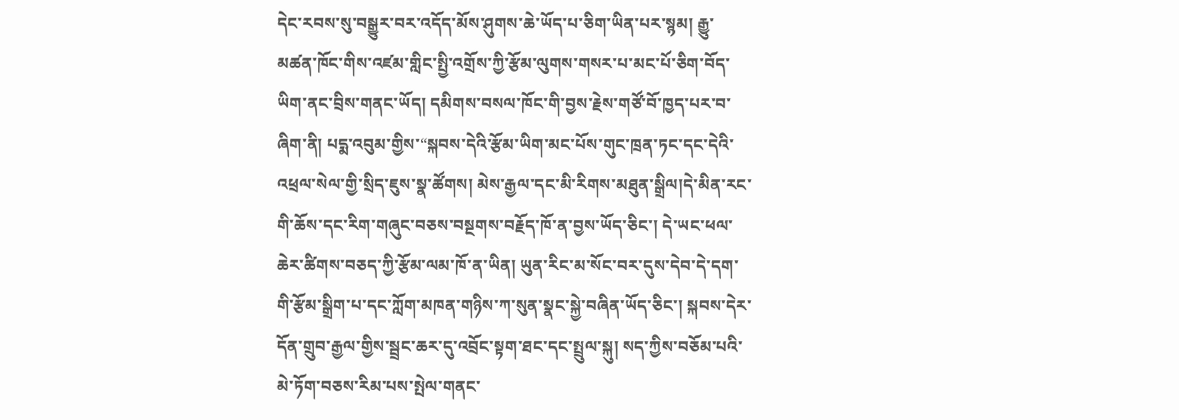དེང་རབས་སུ་བསྒྱུར་བར་འདོད་མོས་ཤུགས་ཆེ་ཡོད་པ་ཅིག་ཡིན་པར་སྙམ། རྒྱུ་མཚན་ཁོང་གིས་འཛམ་གླིང་སྤྱི་འགྲོས་ཀྱི་རྩོམ་ལུགས་གསར་པ་མང་པོ་ཅིག་བོད་ཡིག་ནང་བྲིས་གནང་ཡོད། དམིགས་བསལ་ཁོང་གི་བྱས་རྗེས་གཙོ་བོ་ཁྱད་པར་བ་ཞིག་ནི། པདྨ་འབུམ་གྱིས་“སྐབས་དེའི་རྩོམ་ཡིག་མང་པོས་གུང་ཁྲན་ཏང་དང་དེའི་འཕྲལ་སེལ་གྱི་སྲིད་ཇུས་སྣ་ཚོགས། མེས་རྒྱལ་དང་མི་རིགས་མཐུན་སྒྲིལ།དེ་མིན་རང་གི་ཆོས་དང་རིག་གཞུང་བཅས་བསྔགས་བརྗོད་ཁོ་ན་བྱས་ཡོད་ཅིང་། དེ་ཡང་ཕལ་ཆེར་ཚིགས་བཅད་ཀྱི་རྩོམ་ལམ་ཁོ་ན་ཡིན། ཡུན་རིང་མ་སོང་བར་དུས་དེབ་དེ་དག་གི་རྩོམ་སྒྲིག་པ་དང་ཀློག་མཁན་གཉིས་ཀ་སུན་སྣང་སྐྱེ་བཞིན་ཡོད་ཅིང་། སྐབས་དེར་དོན་གྲུབ་རྒྱལ་གྱིས་སྦྲང་ཆར་དུ་འབྲོང་སྟག་ཐང་དང་སྤྲུལ་སྐུ། སད་ཀྱིས་བཅོམ་པའི་མེ་ཏོག་བཅས་རིམ་པས་སྤེལ་གནང་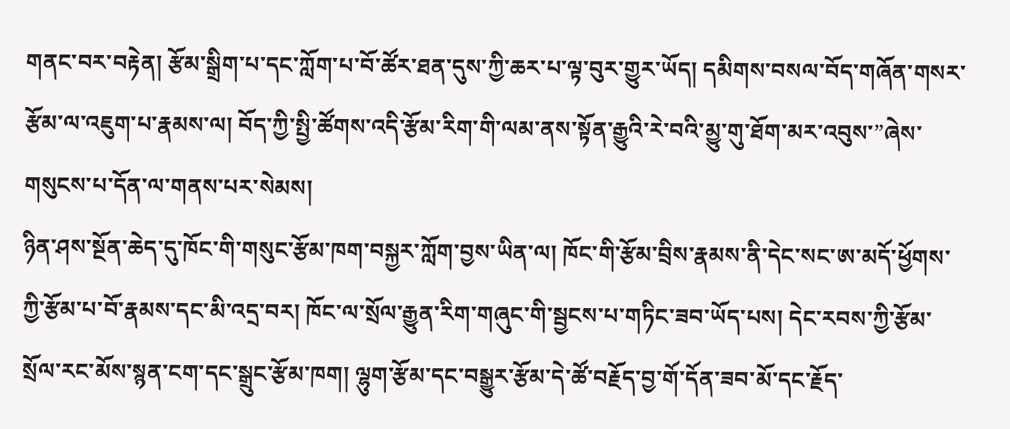གནང་བར་བརྟེན། རྩོམ་སྒྲིག་པ་དང་ཀློག་པ་བོ་ཚོར་ཐན་དུས་ཀྱི་ཆར་པ་ལྟ་བུར་གྱུར་ཡོད། དམིགས་བསལ་བོད་གཞོན་གསར་རྩོམ་ལ་འཇུག་པ་རྣམས་ལ། བོད་ཀྱི་སྤྱི་ཚོགས་འདི་རྩོམ་རིག་གི་ལམ་ནས་སྟོན་རྒྱུའི་རེ་བའི་མྱུ་གུ་ཐོག་མར་འབུས་”ཞེས་གསུངས་པ་དོན་ལ་གནས་པར་སེམས།
ཉིན་ཤས་སྔོན་ཆེད་དུ་ཁོང་གི་གསུང་རྩོམ་ཁག་བསྐྱར་ཀློག་བྱས་ཡིན་ལ། ཁོང་གི་རྩོམ་བྲིས་རྣམས་ནི་དེང་སང་ཨ་མདོ་ཕྱོགས་ཀྱི་རྩོམ་པ་བོ་རྣམས་དང་མི་འདྲ་བར། ཁོང་ལ་སྲོལ་རྒྱུན་རིག་གཞུང་གི་སྦྱངས་པ་གཏིང་ཟབ་ཡོད་པས། དེང་རབས་ཀྱི་རྩོམ་སྲོལ་རང་མོས་སྙན་ངག་དང་སྒྲུང་རྩོམ་ཁག། ལྷུག་རྩོམ་དང་བསྒྱུར་རྩོམ་དེ་ཚོ་བརྗོད་བྱ་གོ་དོན་ཟབ་མོ་དང་རྗོད་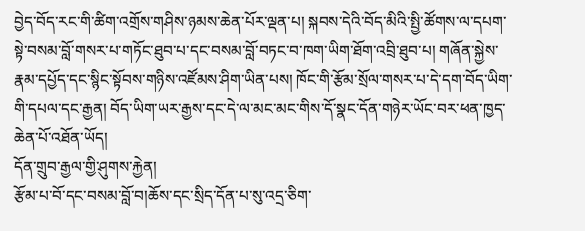བྱེད་བོད་རང་གི་ཚིག་འགྲོས་གཤིས་ཉམས་ཆེན་པོར་ལྡན་པ། སྐབས་དེའི་བོད་མིའི་སྤྱི་ཚོགས་ལ་དཔག་སྟེ་བསམ་བློ་གསར་པ་གཏོང་ཐུབ་པ་དང་བསམ་བློ་བཏང་བ་ཁག་ཡིག་ཐོག་འབྲི་ཐུབ་པ། གཞོན་སྐྱེས་རྣམ་དཔྱོད་དང་སྙིང་སྟོབས་གཉིས་འཛོམས་ཤིག་ཡིན་པས། ཁོང་གི་རྩོམ་སྲོལ་གསར་པ་དེ་དག་བོད་ཡིག་གི་དཔལ་དང་རྒྱན། བོད་ཡིག་ཡར་རྒྱས་དང་དེ་ལ་མང་མང་གིས་དོ་སྣང་དོན་གཉེར་ཡོང་བར་ཕན་ཁྱད་ཆེན་པོ་འཐོན་ཡོད།
དོན་གྲུབ་རྒྱལ་གྱི་ཤུགས་རྐྱེན།
རྩོམ་པ་བོ་དང་བསམ་བློ་བ།ཆོས་དང་སྲིད་དོན་པ་སུ་འདྲ་ཅིག་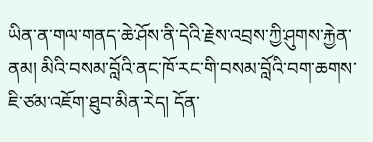ཡིན་ན་གལ་གནད་ཆེ་ཤོས་ནི་དེའི་རྗེས་འབྲས་ཀྱི་ཤུགས་རྐྱེན་ནམ། མིའི་བསམ་བློའི་ནང་ཁོ་རང་གི་བསམ་བློའི་བག་ཆགས་ཇི་ཙམ་འཇོག་ཐུབ་མིན་རེད། དོན་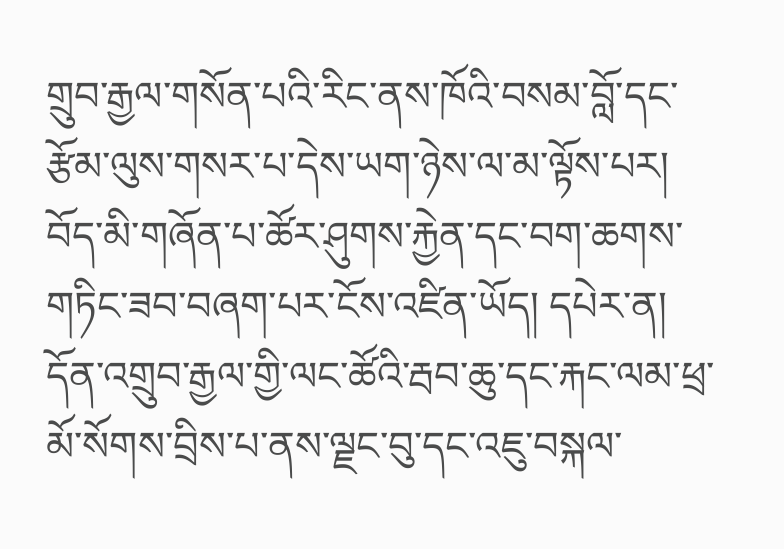གྲུབ་རྒྱལ་གསོན་པའི་རིང་ནས་ཁོའི་བསམ་བློ་དང་རྩོམ་ལུས་གསར་པ་དེས་ཡག་ཉེས་ལ་མ་ལྟོས་པར། བོད་མི་གཞོན་པ་ཚོར་ཤུགས་རྐྱེན་དང་བག་ཆགས་གཏིང་ཟབ་བཞག་པར་ངོས་འཛིན་ཡོད། དཔེར་ན། དོན་འགྲུབ་རྒྱལ་གྱི་ལང་ཚོའི་རྦབ་ཆུ་དང་རྐང་ལམ་ཕྲ་མོ་སོགས་བྲིས་པ་ནས་ལྗང་བུ་དང་འཇུ་བསྐལ་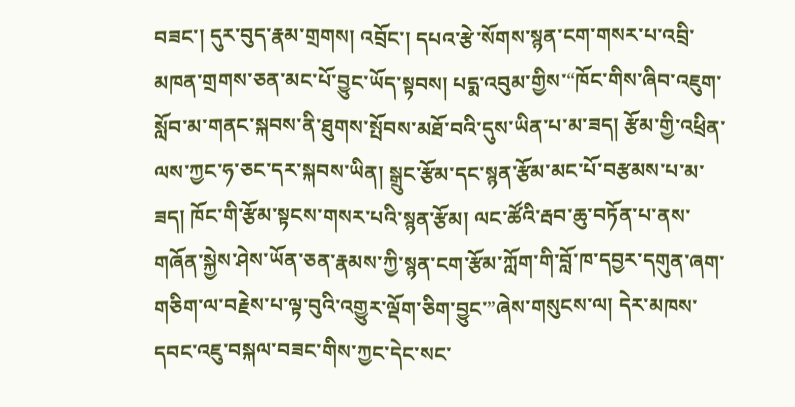བཟང་། དུར་བུད་རྣམ་གྲགས། འབྲོང་། དཔའ་རྩེ་སོགས་སྙན་ངག་གསར་པ་འབྲི་མཁན་གྲགས་ཅན་མང་པོ་བྱུང་ཡོད་སྟབས། པདྨ་འབུམ་གྱིས་“ཁོང་གིས་ཞིབ་འཇུག་སློབ་མ་གནང་སྐབས་ནི་ཐུགས་སྤོབས་མཐོ་བའི་དུས་ཡིན་པ་མ་ཟད། རྩོམ་གྱི་འཕྲིན་ལས་ཀྱང་ཧ་ཅང་དར་སྐབས་ཡིན། སྒྲུང་རྩོམ་དང་སྙན་རྩོམ་མང་པོ་བརྩམས་པ་མ་ཟད། ཁོང་གི་རྩོམ་སྟངས་གསར་པའི་སྙན་རྩོམ། ལང་ཚོའི་རྦབ་ཆུ་བཏོན་པ་ནས་གཞོན་སྐྱེས་ཤེས་ཡོན་ཅན་རྣམས་ཀྱི་སྙན་ངག་རྩོམ་ཀློག་གི་བློ་ཁ་དབྱར་དགུན་ཞག་གཅིག་ལ་བརྗེས་པ་ལྟ་བུའི་འགྱུར་ལྡོག་ཅིག་བྱུང་”ཞེས་གསུངས་ལ། དེར་མཁས་དབང་འཇུ་བསྐལ་བཟང་གིས་ཀྱང་དེང་སང་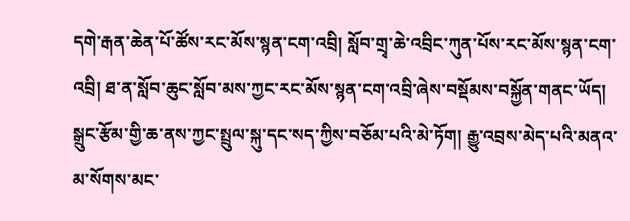དགེ་རྒན་ཆེན་པོ་ཚོས་རང་མོས་སྙན་ངག་འབྲི། སློབ་གྲྭ་ཆེ་འབྲིང་ཀུན་པོས་རང་མོས་སྙན་ངག་འབྲི། ཐ་ན་སློབ་ཆུང་སློབ་མས་ཀྱང་རང་མོས་སྙན་ངག་འབྲི་ཞེས་བསྡོམས་བསྐྱོན་གནང་ཡོད།
སྒྲུང་རྩོམ་གྱི་ཆ་ནས་ཀྱང་སྤྲུལ་སྐུ་དང་སད་ཀྱིས་བཅོམ་པའི་མེ་ཏོག། རྒྱུ་འབྲས་མེད་པའི་མནའ་མ་སོགས་མང་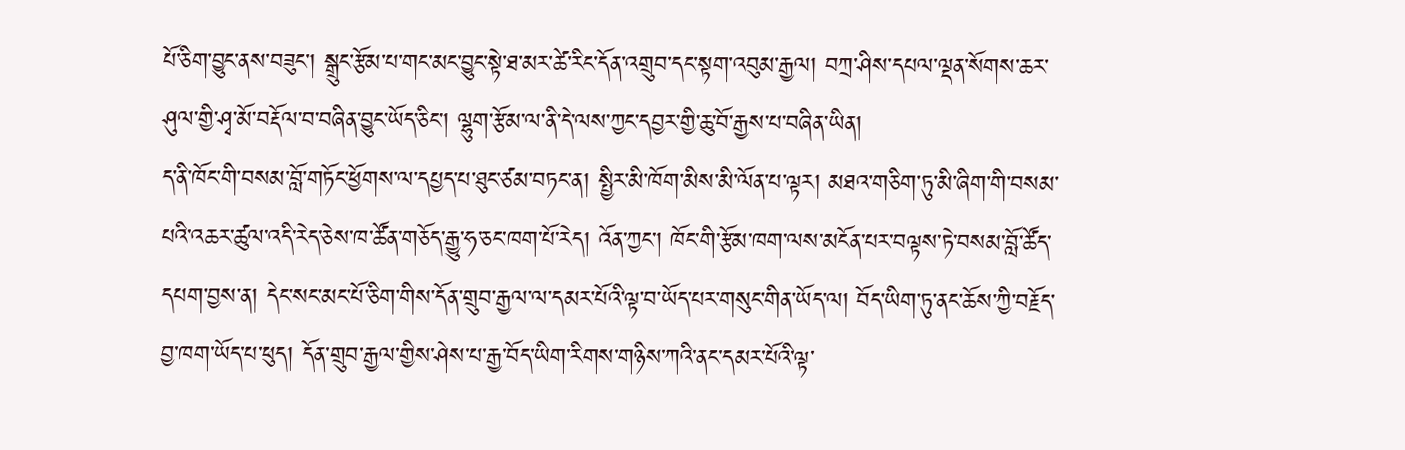པོ་ཅིག་བྱུང་ནས་བཟུང་། སྒྲུང་རྩོམ་པ་གང་མང་བྱུང་སྟེ་ཐ་མར་ཚེ་རིང་དོན་འགྲུབ་དང་སྟག་འབུམ་རྒྱལ། བཀྲ་ཤིས་དཔལ་ལྡན་སོགས་ཆར་ཤུལ་གྱི་ཤྭ་མོ་བརྡོལ་བ་བཞིན་བྱུང་ཡོད་ཅིང་། ལྷུག་རྩོམ་ལ་ནི་དེ་ལས་ཀྱང་དབྱར་གྱི་ཆུ་བོ་རྒྱས་པ་བཞིན་ཡིན།
ད་ནི་ཁོང་གི་བསམ་བློ་གཏོང་ཕྱོགས་ལ་དཔྱད་པ་ཐུང་ཙམ་བཏང་ན། སྤྱིར་མི་ཁོག་མིས་མི་ལོན་པ་ལྟར། མཐའ་གཅིག་ཏུ་མི་ཞིག་གི་བསམ་པའི་འཆར་ཚུལ་འདི་རེད་ཅེས་ཁ་ཚོན་གཅོད་རྒྱུ་ཧ་ཅང་ཁག་པོ་རེད། འོན་ཀྱང་། ཁོང་གི་རྩོམ་ཁག་ལས་མངོན་པར་བལྟས་ཏེ་བསམ་བློ་ཚོད་དཔག་བྱས་ན། དེང་སང་མང་པོ་ཅིག་གིས་དོན་གྲུབ་རྒྱལ་ལ་དམར་པོའི་ལྟ་བ་ཡོད་པར་གསུང་གིན་ཡོད་ལ། བོད་ཡིག་ཏུ་ནང་ཆོས་ཀྱི་བརྗོད་བྱ་ཁག་ཡོད་པ་ཕུད། དོན་གྲུབ་རྒྱལ་གྱིས་ཤེས་པ་རྒྱ་བོད་ཡིག་རིགས་གཉིས་ཀའི་ནང་དམར་པོའི་ལྟ་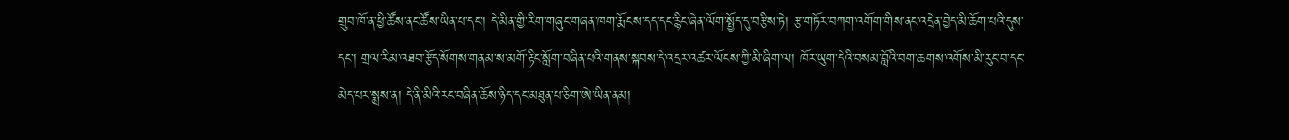གྲུབ་ཁོ་ན་ཕྱི་ཚོས་ནང་ཚོས་ཡིན་པ་དང་། དེ་མིན་གྱི་རིག་གཞུང་གཞན་ཁག་རྨོངས་དད་དང་རྙིང་ཞེན་ལོག་སྤྱོད་དུ་བརྩིས་ཏེ། རྩ་གཏོར་བཀག་འགོག་གིས་ནང་འདྲེན་བྱེད་མི་ཆོག་པའི་དུས་དང་། གྲལ་རིམ་འཐབ་རྩོད་སོགས་གནམ་ས་མགོ་རྟིང་སློག་བཞིན་པའི་གནས་སྐབས་དེ་འདྲར་འཚར་ལོངས་ཀྱི་མི་ཞིག་ལ། ཁོར་ཡུག་དེའི་བསམ་བློའི་བག་ཆགས་འགོས་མི་རུང་བ་དང་མེད་པར་སྨྲས་ན། དེ་ནི་མིའི་རང་བཞིན་ཆོས་ཉིད་དང་མཐུན་པ་ཅིག་ཨེ་ཡིན་ནམ།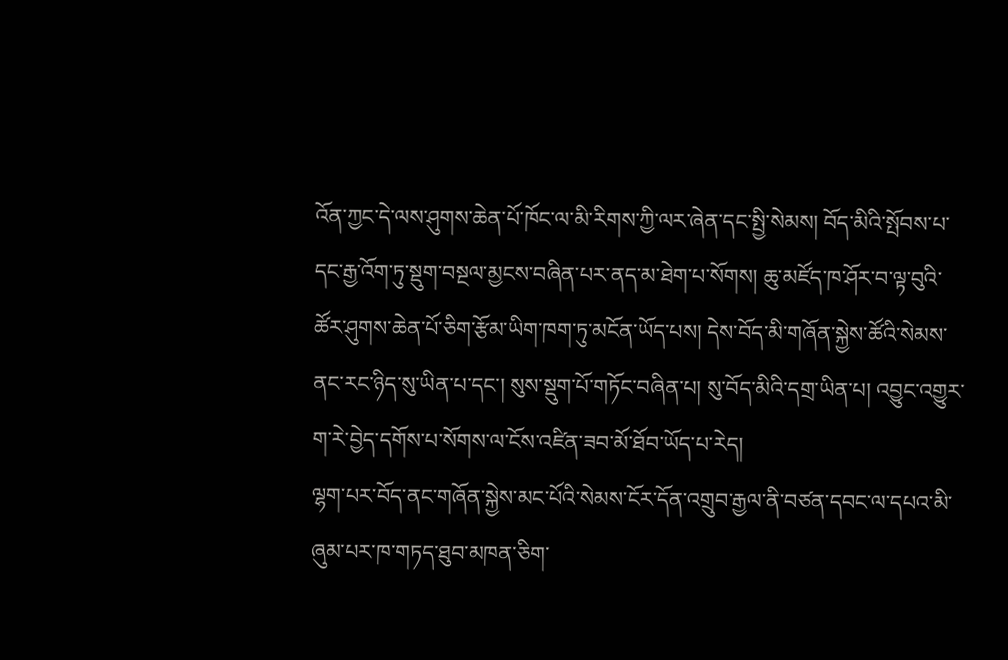འོན་ཀྱང་དེ་ལས་ཤུགས་ཆེན་པོ་ཁོང་ལ་མི་རིགས་ཀྱི་ལར་ཞེན་དང་སྤྱི་སེམས། བོད་མིའི་སྤོབས་པ་དང་རྒྱ་འོག་ཏུ་སྡུག་བསྔལ་མྱངས་བཞིན་པར་ནད་མ་ཐེག་པ་སོགས། ཆུ་མཛོད་ཁ་ཤོར་བ་ལྟ་བུའི་ཚོར་ཤུགས་ཆེན་པོ་ཅིག་རྩོམ་ཡིག་ཁག་ཏུ་མངོན་ཡོད་པས། དེས་བོད་མི་གཞོན་སྐྱེས་ཚོའི་སེམས་ནང་རང་ཉིད་སུ་ཡིན་པ་དང་། སུས་སྡུག་པོ་གཏོང་བཞིན་པ། སུ་བོད་མིའི་དགྲ་ཡིན་པ། འབྱུང་འགྱུར་ག་རེ་བྱེད་དགོས་པ་སོགས་ལ་ངོས་འཛིན་ཟབ་མོ་ཐོབ་ཡོད་པ་རེད།
ལྷག་པར་བོད་ནང་གཞོན་སྐྱེས་མང་པོའི་སེམས་ངོར་དོན་འགྲུབ་རྒྱལ་ནི་བཙན་དབང་ལ་དཔའ་མི་ཞུམ་པར་ཁ་གཏད་ཐུབ་མཁན་ཅིག་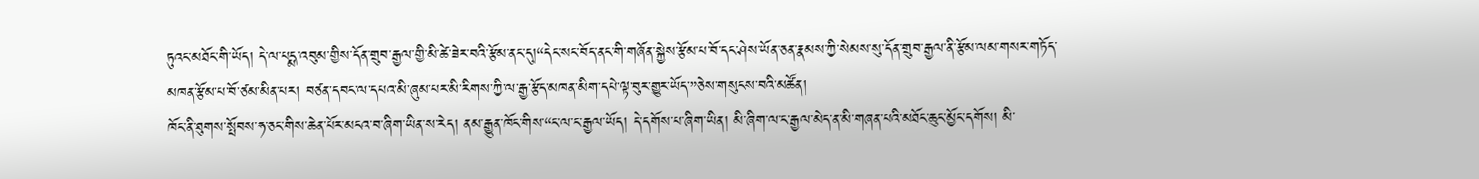ཏུའང་མཐོང་གི་ཡོད། དེ་ལ་པདྨ་འབུམ་གྱིས་དོན་གྲུབ་རྒྱལ་གྱི་མི་ཚེ་ཟེར་བའི་རྩོམ་ནང་དུ།“དེང་སང་བོད་ནང་གི་གཞོན་སྐྱེས་རྩོམ་པ་བོ་དང་ཤེས་ཡོན་ཅན་རྣམས་ཀྱི་སེམས་སུ་དོན་གྲུབ་རྒྱལ་ནི་རྩོམ་ལམ་གསར་གཏོད་མཁན་རྩོམ་པ་བོ་ཙམ་མིན་པར། བཙན་དབང་ལ་དཔའ་མི་ཞུམ་པར་མི་རིགས་ཀྱི་ལ་རྒྱ་རྩོད་མཁན་མིག་དཔེ་ལྟ་བུར་གྱུར་ཡོད་”ཅེས་གསུངས་བའི་མཚོན།
ཁོང་ནི་ཐུགས་སྤོབས་ཧ་ཅང་གིས་ཆེན་པོར་མངའ་བ་ཞིག་ཡིན་ས་རེད། ནམ་རྒྱུན་ཁོང་གིས་“ང་ལ་ང་རྒྱལ་ཡོད། དེ་དགོས་པ་ཞིག་ཡིན། མི་ཞིག་ལ་ང་རྒྱལ་མེད་ན་མི་གཞན་པའི་མཐོང་ཆུང་མྱོང་དགོས། མི་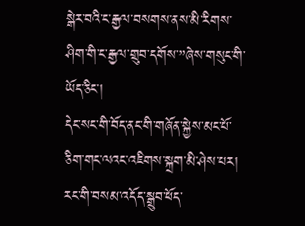སྒེར་བའི་ང་རྒྱལ་བསགས་ནས་མི་རིགས་ཤིག་གི་ང་རྒྱལ་གྲུབ་དགོས་”ཞེས་གསུང་གི་ཡོད་ཅིང་།
དེང་སང་གི་བོད་ནང་གི་གཞོན་སྐྱེས་མང་པོ་ཅིག་གང་ལའང་འཇིགས་སྐྲག་མི་ཤེས་པར། རང་གི་བསམ་འདོད་སྒྲུབ་ཕོད་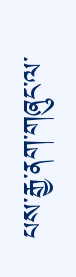པས་རྒྱ་ནག་གཞུང་ལ་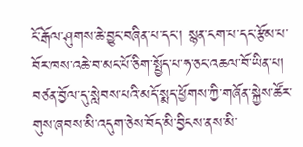ངོ་རྒོལ་ཤུགས་ཆེ་བྱུང་བཞིན་པ་དང་། སྙན་ངག་པ་དང་རྩོམ་པ་བོར་ཁས་འཆེ་བ་མང་པོ་ཅིག་སྤྱོད་པ་ཧ་ཅང་འཆལ་བོ་ཡིན་པ། བཙན་བྱོལ་དུ་སླེབས་པའི་མདོ་སྨད་ཕྱོགས་ཀྱི་གཞོན་སྐྱེས་ཚོར་གུས་ཞབས་མི་འདུག་ཅེས་བོད་མི་བྱིངས་ནས་མི་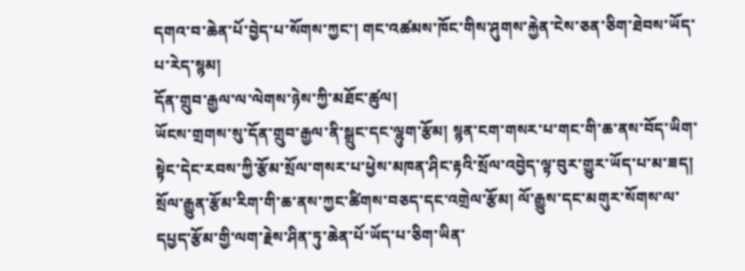དགའ་བ་ཆེན་པོ་བྱེད་པ་སོགས་ཀྱང་། གང་འཚམས་ཁོང་གིས་ཤུགས་རྐྱེན་ངེས་ཅན་ཅིག་ཐེབས་ཡོད་པ་རེད་སྙམ།
དོན་གྲུབ་རྒྱལ་ལ་ལེགས་ཉེས་ཀྱི་མཐོང་ཚུལ།
ཡོངས་གྲགས་སུ་དོན་གྲུབ་རྒྱལ་ནི་སྒྲུང་དང་ལྷུག་རྩོམ། སྙན་ངག་གསར་པ་གང་གི་ཆ་ནས་བོད་ཡིག་སྟེང་དེང་རབས་ཀྱི་རྩོམ་སྲོལ་གསར་པ་ཕྱེས་མཁན་ཤིང་རྟའི་སྲོལ་འབྱེད་ལྟ་བུར་གྱུར་ཡོད་པ་མ་ཟད། སྲོལ་རྒྱུན་རྩོམ་རིག་གི་ཆ་ནས་ཀྱང་ཚིགས་བཅད་དང་འགྲེལ་རྩོམ། ལོ་རྒྱུས་དང་མགུར་སོགས་ལ་དཔྱད་རྩོམ་གྱི་ལག་རྗེས་ཤིན་ཏུ་ཆེན་པོ་ཡོད་པ་ཅིག་ཡིན་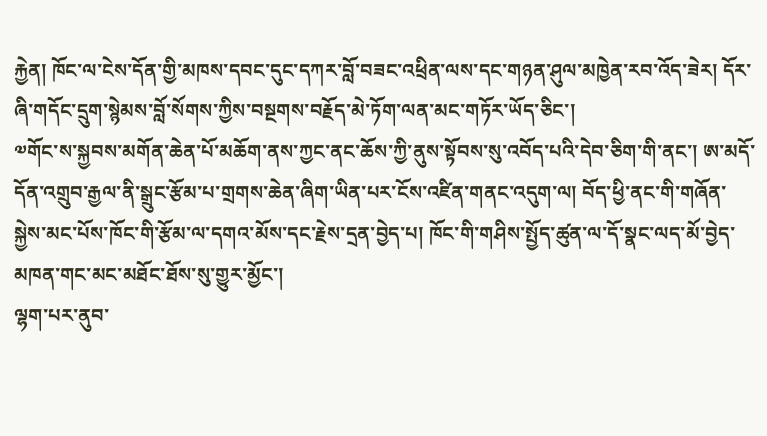རྐྱེན། ཁོང་ལ་ངེས་དོན་གྱི་མཁས་དབང་དུང་དཀར་བློ་བཟང་འཕྲིན་ལས་དང་གཉན་ཤུལ་མཁྱེན་རབ་འོད་ཟེར། དོར་ཞི་གདོང་དྲུག་སྙེམས་བློ་སོགས་ཀྱིས་བསྔགས་བརྗོད་མེ་ཏོག་ལན་མང་གཏོར་ཡོད་ཅིང་།
༧གོང་ས་སྐྱབས་མགོན་ཆེན་པོ་མཆོག་ནས་ཀྱང་ནང་ཆོས་ཀྱི་ནུས་སྟོབས་སུ་འབོད་པའི་དེབ་ཅིག་གི་ནང་། ཨ་མདོ་དོན་འགྲུབ་རྒྱལ་ནི་སྒྲུང་རྩོམ་པ་གྲགས་ཆེན་ཞིག་ཡིན་པར་ངོས་འཛིན་གནང་འདུག་ལ། བོད་ཕྱི་ནང་གི་གཞོན་སྐྱེས་མང་པོས་ཁོང་གི་རྩོམ་ལ་དགའ་མོས་དང་རྗེས་དྲན་བྱེད་པ། ཁོང་གི་གཤིས་སྤྱོད་ཚུན་ལ་དོ་སྣང་ལད་མོ་བྱེད་མཁན་གང་མང་མཐོང་ཐོས་སུ་གྱུར་མྱོང་།
ལྷག་པར་ནུབ་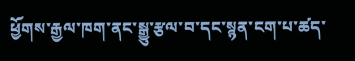ཕྱོགས་རྒྱལ་ཁག་ནང་སྒྱུ་རྩལ་བ་དང་སྙན་ངག་པ་ཚད་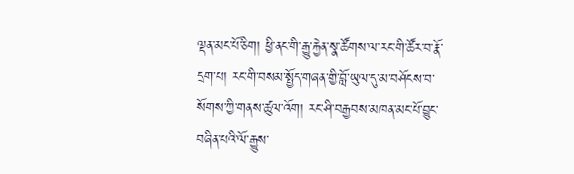ལྡན་མང་པོ་ཅིག། ཕྱི་ནང་གི་རྒྱུ་རྐྱེན་སྣ་ཚོགས་ལ་རང་གི་ཚོར་བ་རྣོ་དྲག་པ། རང་གི་བསམ་སྤྱོད་གཞན་གྱི་བློ་ཡུལ་དུ་མ་བཤོངས་བ་སོགས་ཀྱི་གནས་ཚུལ་འོག། རང་ཤི་བརྒྱབས་མཁན་མང་པོ་བྱུང་བཞིན་པའི་ལོ་རྒྱུས་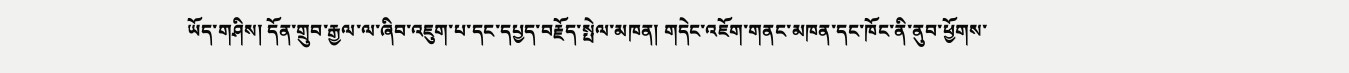ཡོད་གཤིས། དོན་གྲུབ་རྒྱལ་ལ་ཞིབ་འཇུག་པ་དང་དཔྱད་བརྗོད་སྤེལ་མཁན། གདེང་འཇོག་གནང་མཁན་དང་ཁོང་ནི་ནུབ་ཕྱོགས་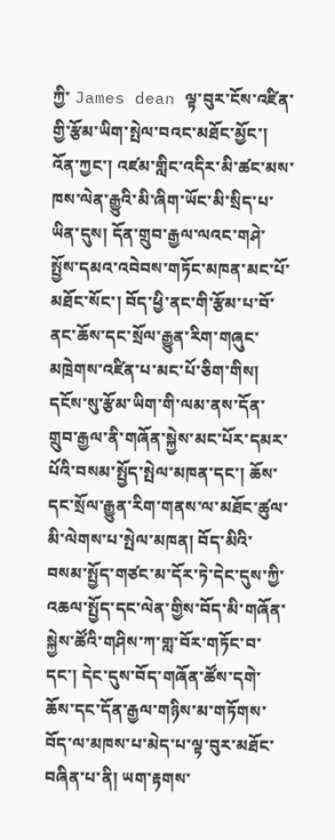ཀྱི་ James dean ལྟ་བུར་ངོས་འཛིན་གྱི་རྩོམ་ཡིག་སྤེལ་བའང་མཐོང་མྱོང་།
འོན་ཀྱང་། འཛམ་གླིང་འདིར་མི་ཚང་མས་ཁས་ལེན་རྒྱུའི་མི་ཞིག་ཡོང་མི་སྲིད་པ་ཡིན་དུས། དོན་གྲུབ་རྒྱལ་ལའང་གཤེ་སྤྱོས་དམའ་འབེབས་གཏོང་མཁན་མང་པོ་མཐོང་སོང་། བོད་ཕྱི་ནང་གི་རྩོམ་པ་བོ་ནང་ཆོས་དང་སྲོལ་རྒྱུན་རིག་གཞུང་མཁྲེགས་འཛིན་པ་མང་པོ་ཅིག་གིས། དངོས་སུ་རྩོམ་ཡིག་གི་ལམ་ནས་དོན་གྲུབ་རྒྱལ་ནི་གཞོན་སྐྱེས་མང་པོར་དམར་པོའི་བསམ་སྤྱོད་སྤེལ་མཁན་དང་། ཆོས་དང་སྲོལ་རྒྱུན་རིག་གནས་ལ་མཐོང་ཚུལ་མི་ལེགས་པ་སྤེལ་མཁན། བོད་མིའི་བསམ་སྤྱོད་གཙང་མ་དོར་ཏེ་དེང་དུས་ཀྱི་འཆལ་སྤྱོད་དང་ལེན་གྱིས་བོད་མི་གཞོན་སྐྱེས་ཚོའི་གཤིས་ཀ་གླ་བོར་གཏོང་བ་དང་། དེང་དུས་བོད་གཞོན་ཚོས་དགེ་ཆོས་དང་དོན་རྒྱལ་གཉིས་མ་གཏོགས་བོད་ལ་མཁས་པ་མེད་པ་ལྟ་བུར་མཐོང་བཞིན་པ་ནི། ཡག་རྟགས་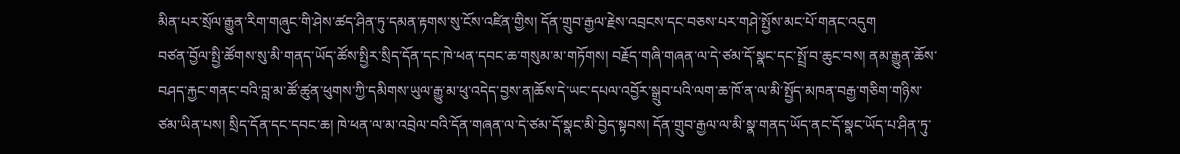མིན་པར་སྲོལ་རྒྱུན་རིག་གཞུང་གི་ཤེས་ཚད་ཤིན་ཏུ་དམན་རྟགས་སུ་ངོས་འཛིན་གྱིས། དོན་གྲུབ་རྒྱལ་རྗེས་འབྲངས་དང་བཅས་པར་གཤེ་སྤྱོས་མང་པོ་གནང་འདུག
བཙན་བྱོལ་སྤྱི་ཚོགས་སུ་མི་གནད་ཡོད་ཚོས་སྤྱིར་སྲིད་དོན་དང་ཁེ་ཕན་དབང་ཆ་གསུམ་མ་གཏོགས། བརྗོད་གཞི་གཞན་ལ་དེ་ཙམ་དོ་སྣང་དང་སྤྲོ་བ་ཆུང་བས། ནམ་རྒྱུན་ཆོས་བཤད་རྐྱང་གནང་བའི་བླ་མ་ཚོ་ཚུན་ཕུགས་ཀྱི་དམིགས་ཡུལ་རྒྱུ་མ་ཕུ་འདེད་བྱས་ན།ཆོས་དེ་ཡང་དཔལ་འབྱོར་སྒྲུབ་པའི་ལག་ཆ་ཁོ་ན་ལ་མི་སྤྱོད་མཁན་བརྒྱ་གཅིག་གཉིས་ཙམ་ཡིན་པས། སྲིད་དོན་དང་དབང་ཆ། ཁེ་ཕན་ལ་མ་འབྲེལ་བའི་དོན་གཞན་ལ་དེ་ཙམ་དོ་སྣང་མི་བྱེད་སྟབས། དོན་གྲུབ་རྒྱལ་ལ་མི་སྣ་གནད་ཡོད་ནང་དོ་སྣང་ཡོད་པ་ཤིན་ཏུ་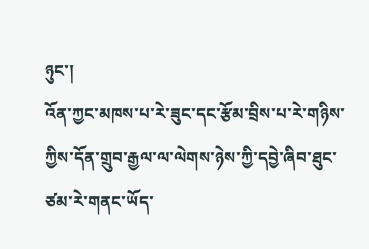ཉུང་།
འོན་ཀྱང་མཁས་པ་རེ་ཟུང་དང་རྩོམ་བྲིས་པ་རེ་གཉིས་ཀྱིས་དོན་གྲུབ་རྒྱལ་ལ་ལེགས་ཉེས་ཀྱི་དབྱེ་ཞིབ་ཐུང་ཙམ་རེ་གནང་ཡོད་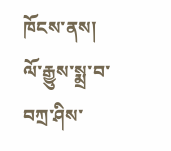ཁོངས་ནས། ལོ་རྒྱུས་སྨྲ་བ་བཀྲ་ཤིས་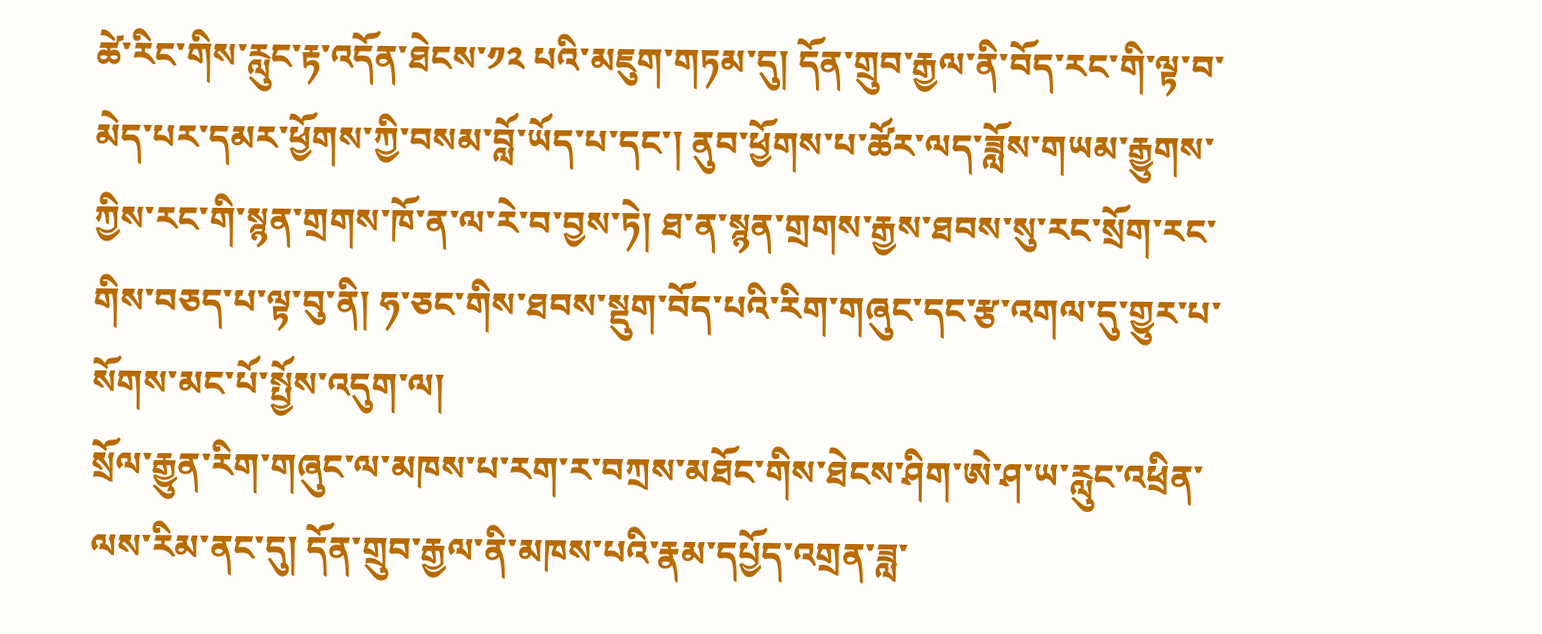ཚེ་རིང་གིས་རླུང་རྟ་འདོན་ཐེངས་༡༢ པའི་མཇུག་གཏམ་དུ། དོན་གྲུབ་རྒྱལ་ནི་བོད་རང་གི་ལྟ་བ་མེད་པར་དམར་ཕྱོགས་ཀྱི་བསམ་བློ་ཡོད་པ་དང་། ནུབ་ཕྱོགས་པ་ཚོར་ལད་ཟློས་གཡམ་རྒྱུགས་ཀྱིས་རང་གི་སྙན་གྲགས་ཁོ་ན་ལ་རེ་བ་བྱས་ཏེ། ཐ་ན་སྙན་གྲགས་རྒྱས་ཐབས་སུ་རང་སྲོག་རང་གིས་བཅད་པ་ལྟ་བུ་ནི། ཧ་ཅང་གིས་ཐབས་སྡུག་བོད་པའི་རིག་གཞུང་དང་རྩ་འགལ་དུ་གྱུར་པ་སོགས་མང་པོ་སྤྱོས་འདུག་ལ།
སྲོལ་རྒྱུན་རིག་གཞུང་ལ་མཁས་པ་རག་ར་བཀྲས་མཐོང་གིས་ཐེངས་ཤིག་ཨེ་ཤ་ཡ་རླུང་འཕྲིན་ལས་རིམ་ནང་དུ། དོན་གྲུབ་རྒྱལ་ནི་མཁས་པའི་རྣམ་དཔྱོད་འགྲན་ཟླ་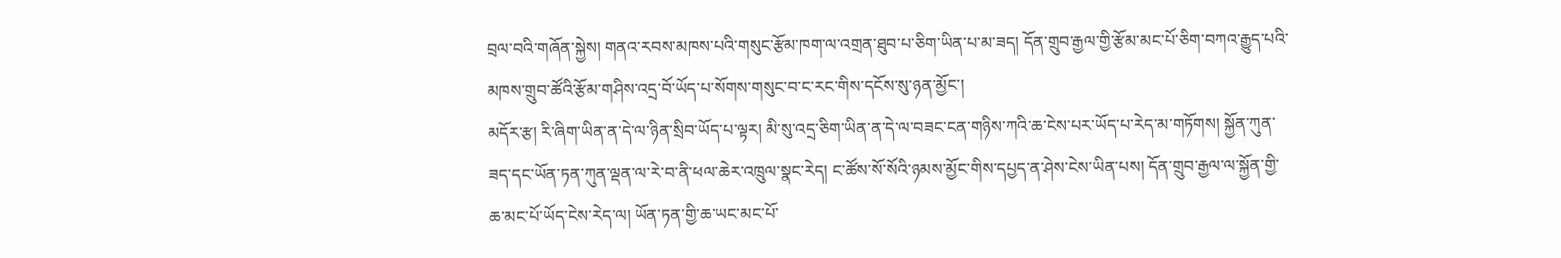བྲལ་བའི་གཞོན་སྐྱེས། གནའ་རབས་མཁས་པའི་གསུང་རྩོམ་ཁག་ལ་འགྲན་ཐུབ་པ་ཅིག་ཡིན་པ་མ་ཟད། དོན་གྲུབ་རྒྱལ་གྱི་རྩོམ་མང་པོ་ཅིག་བཀའ་རྒྱུད་པའི་མཁས་གྲུབ་ཚོའི་རྩོམ་གཤིས་འདྲ་བོ་ཡོད་པ་སོགས་གསུང་བ་ང་རང་གིས་དངོས་སུ་ཉན་མྱོང་།
མདོར་རྩ། རི་ཞིག་ཡིན་ན་དེ་ལ་ཉིན་སྲིབ་ཡོད་པ་ལྟར། མི་སུ་འདྲ་ཅིག་ཡིན་ན་དེ་ལ་བཟང་ངན་གཉིས་ཀའི་ཆ་ངེས་པར་ཡོད་པ་རེད་མ་གཏོགས། སྐྱོན་ཀུན་ཟད་དང་ཡོན་ཏན་ཀུན་ལྡན་ལ་རེ་བ་ནི་ཕལ་ཆེར་འཁྲུལ་སྣང་རེད། ང་ཚོས་སོ་སོའི་ཉམས་མྱོང་གིས་དཔྱད་ན་ཤེས་ངེས་ཡིན་པས། དོན་གྲུབ་རྒྱལ་ལ་སྐྱོན་གྱི་ཆ་མང་པོ་ཡོད་ངེས་རེད་ལ། ཡོན་ཏན་གྱི་ཆ་ཡང་མང་པོ་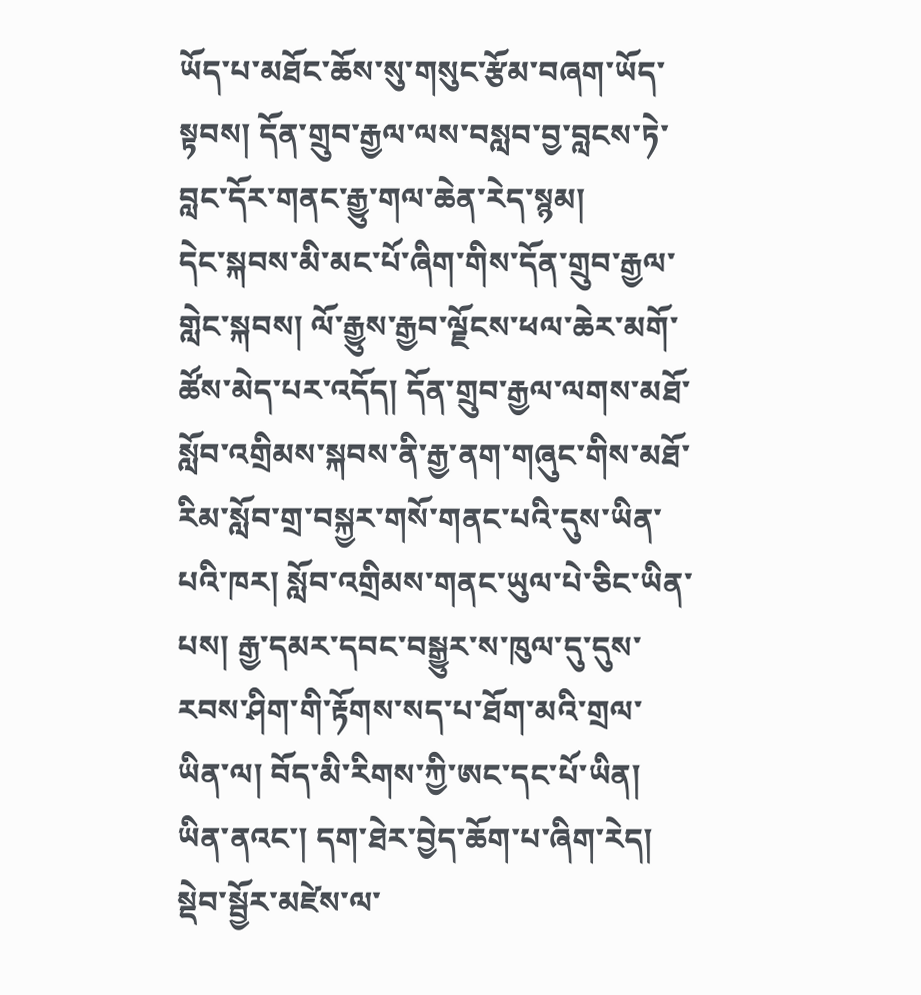ཡོད་པ་མཐོང་ཆོས་སུ་གསུང་རྩོམ་བཞག་ཡོད་སྟབས། དོན་གྲུབ་རྒྱལ་ལས་བསླབ་བྱ་བླངས་ཏེ་བླང་དོར་གནང་རྒྱུ་གལ་ཆེན་རེད་སྙམ།
དེང་སྐབས་མི་མང་པོ་ཞིག་གིས་དོན་གྲུབ་རྒྱལ་གླེང་སྐབས། ལོ་རྒྱུས་རྒྱབ་ལྗོངས་ཕལ་ཆེར་མགོ་ཚོས་མེད་པར་འདོད། དོན་གྲུབ་རྒྱལ་ལགས་མཐོ་སློབ་འགྲིམས་སྐབས་ནི་རྒྱ་ནག་གཞུང་གིས་མཐོ་རིམ་སློབ་གྲ་བསྐྱར་གསོ་གནང་པའི་དུས་ཡིན་པའི་ཁར། སློབ་འགྲིམས་གནང་ཡུལ་པེ་ཅིང་ཡིན་པས། རྒྱ་དམར་དབང་བསྒྱུར་ས་ཁུལ་དུ་དུས་རབས་ཤིག་གི་རྟོགས་སད་པ་ཐོག་མའི་གྲལ་ཡིན་ལ། བོད་མི་རིགས་ཀྱི་ཨང་དང་པོ་ཡིན། ཡིན་ནའང་། དག་ཐེར་བྱེད་ཆོག་པ་ཞིག་རེད།
སྡེབ་སྦྱོར་མཛེས་ལ་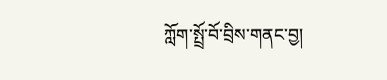ཀློག་སྤྲོ་བོ་བྲིས་གནང་བྱ།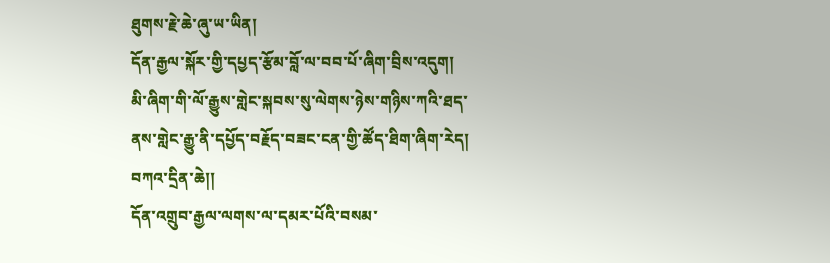ཐུགས་རྗེ་ཆེ་ཞུ་ཡ་ཡིན།
དོན་རྒྱལ་སྐོར་གྱི་དཔྱད་རྩོམ་བློ་ལ་བབ་པོ་ཞིག་བྲིས་འདུག། མི་ཞིག་གི་ལོ་རྒྱུས་གླེང་སྐབས་སུ་ལེགས་ཉེས་གཉིས་ཀའི་ཐད་ནས་གླེང་རྒྱུ་ནི་དཔྱོད་བརྗོད་བཟང་ངན་གྱི་ཚོད་ཐིག་ཞིག་རེད།
བཀའ་དྲིན་ཆེ།།
དོན་འགྲུབ་རྒྱལ་ལགས་ལ་དམར་པོའི་བསམ་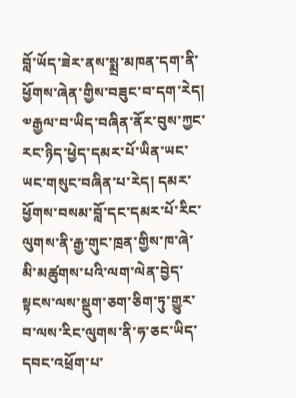བློ་ཡོད་ཟེར་ནས་སྨྲ་མཁན་དག་ནི་ཕྱོགས་ཞེན་གྱིས་བཟུང་བ་དག་རེད། ༧རྒྱལ་བ་ཡིད་བཞིན་ནོར་བུས་ཀྱང་རང་ཉིད་ཕྱེད་དམར་པོ་ཡིན་ཡང་ཡང་གསུང་བཞིན་པ་རེད། དམར་ཕྱོགས་བསམ་བློ་དང་དམར་པོ་རིང་ལུགས་ནི་རྒྱ་གུང་ཁྲན་གྱིས་ཁ་ཞེ་མི་མཚུགས་པའི་ལག་ལེན་བྱེད་སྟངས་ལས་སྡུག་ཅག་ཅིག་ཏུ་གྱུར་བ་ལས་རིང་ལུགས་ནི་ཧ་ཅང་ཡིད་དབང་འཕྲོག་པ་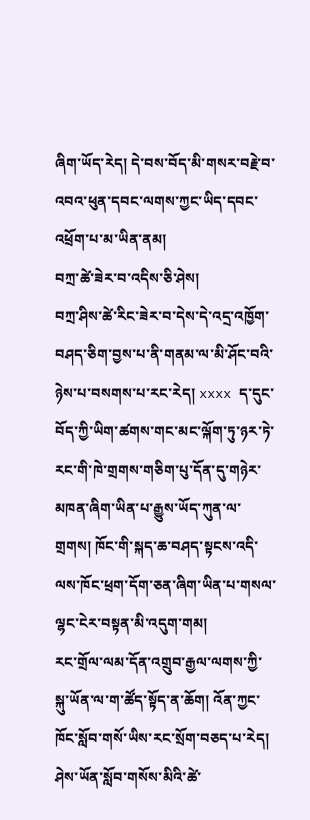ཞིག་ཡོད་རེད། དེ་བས་བོད་མི་གསར་བརྗེ་བ་འབའ་ཕུན་དབང་ལགས་ཀྱང་ཡིད་དབང་འཕྲོག་པ་མ་ཡིན་ནམ།
བཀྲ་ཚེ་ཟེར་བ་འདིས་ཅི་ཤེས།
བཀྲ་ཤིས་ཚེ་རིང་ཟེར་བ་དེས་དེ་འདྲ་འཁྱོག་བཤད་ཅིག་བྱས་པ་ནི་གནམ་ལ་མི་ཤོང་བའི་ཉེས་པ་བསགས་པ་རང་རེད། xxxx ད་དུང་བོད་ཀྱི་ཡིག་ཚགས་གང་མང་ལྐོག་ཏུ་ཉར་ཏེ་རང་གི་ཁེ་གྲགས་གཅིག་པུ་དོན་དུ་གཉེར་མཁན་ཞིག་ཡིན་པ་རྒྱུས་ཡོད་ཀུན་ལ་གྲགས། ཁོང་གི་སྐད་ཆ་བཤད་སྟངས་འདི་ལས་ཁོང་ཕྲག་དོག་ཅན་ཞིག་ཡིན་པ་གསལ་ལྷང་ངེར་བསྟན་མི་འདུག་གམ།
རང་གྲོལ་ལམ་དོན་འགྲུབ་རྒྱལ་ལགས་ཀྱི་སྐུ་ཡོན་ལ་ག་ཚོད་སྟོད་ན་ཆོག། འོན་ཀྱང་ཁོང་སློབ་གསོ་ཡིས་རང་སྲོག་བཅད་པ་རེད། ཤེས་ཡོན་སློབ་གསོས་མིའི་ཚེ་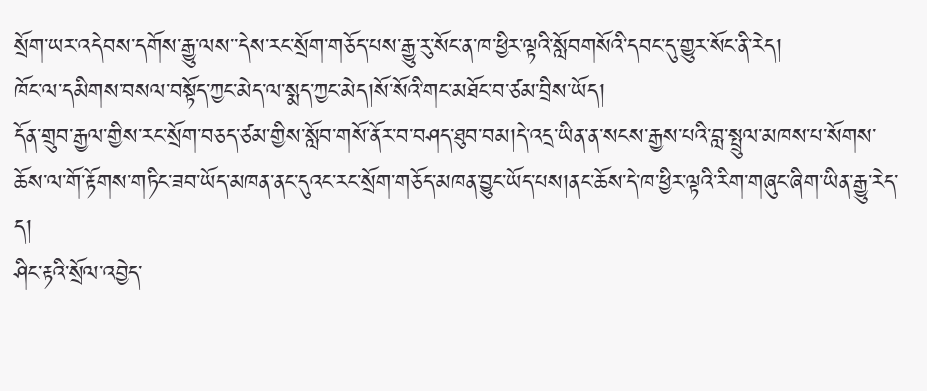སྲོག་ཡར་འདེབས་དགོས་རྒྱུ་ལས་་དེས་རང་སྲོག་གཅོད་པས་རྒྱུ་རུ་སོང་ན་ཁ་ཕྱིར་ལྟའི་སློབགསོའི་དབང་དུ་གྱུར་སོང་ནི་རེད།
ཁོང་ལ་དམིགས་བསལ་བསྟོད་ཀྱང་མེད་ལ་སྨད་ཀྱང་མེད།སོ་སོའི་གང་མཐོང་བ་ཙམ་བྲིས་ཡོད།
དོན་གྲུབ་རྒྱལ་གྱིས་རང་སྲོག་བཅད་ཙམ་གྱིས་སློབ་གསོ་ནོར་བ་བཤད་ཐུབ་བམ།དེ་འདྲ་ཡིན་ན་སངས་རྒྱས་པའི་བླ་སྤྲུལ་མཁས་པ་སོགས་ཆོས་ལ་གོ་རྟོགས་གཏིང་ཟབ་ཡོད་མཁན་ནང་དུའང་རང་སྲོག་གཅོད་མཁན་བྱུང་ཡོད་པས།ནང་ཆོས་དེ་ཁ་ཕྱིར་ལྟའི་རིག་གཞུང་ཞིག་ཡིན་རྒྱུ་རེད་ད།
ཤིང་རྟའི་སྲོལ་འབྱེད་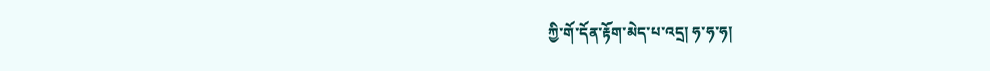ཀྱི་གོ་དོན་རྟོག་མེད་པ་འདྲ། ཧ་ཧ་ཧ།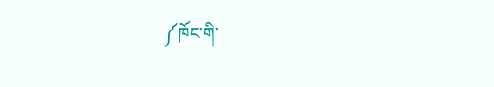༼ཁོང་གི་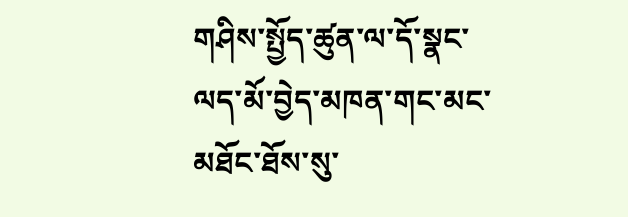གཤིས་སྤྱོད་ཚུན་ལ་དོ་སྣང་ལད་མོ་བྱེད་མཁན་གང་མང་མཐོང་ཐོས་སུ་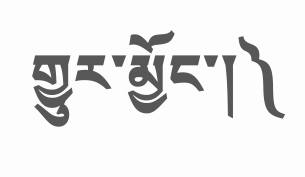གྱུར་མྱོང་།༽